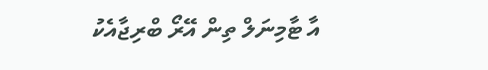އާ ޓާމިނަލް ތިން އޭރޯ ބްރިޖާއެކު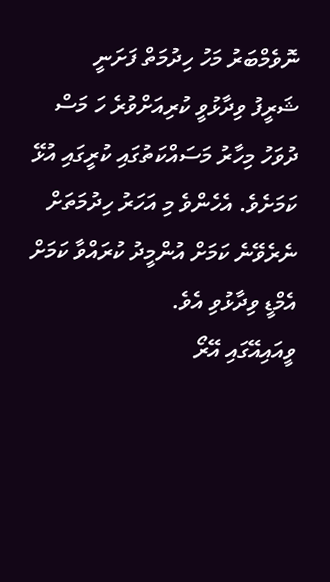ނޮވެމްބަރު މަހު ހިދުމަތް ފަށަނީ
ޝަރީފު ވިދާޅުވީ ކުރިއަށްވުރެ ހަ މަސް ދުވަހު މިހާރު މަސައްކަތުގައި ކުރީގައި އުޅޭ ކަމަށެވެ. އެހެންވެ މި އަހަރު ހިދުމަތަށް ނެރެވޭނެ ކަމަށް އުންމީދު ކުރައްވާ ކަމަށް އެމްޑީ ވިދާޅުވި އެވެ.
ވީއައިއޭގައި އޭރޯ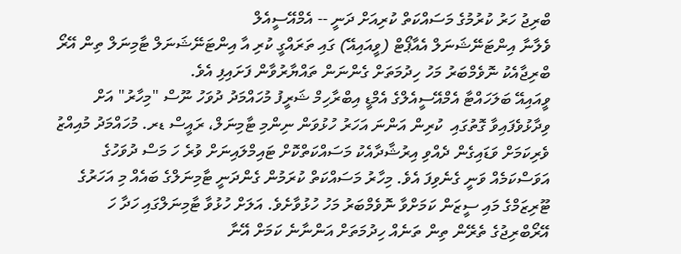ބްރިޖު ހަރު ކުރުމުގެ މަސައްކަތް ކުރިއަށް ދަނީ -- އެމްއޭސީއެލް
ވެލާނާ އިންޓަނޭޝަނަލް އެއާޕޯޓް (ވީއައިއޭ) ގައި ތަރައްގީ ކުރި އާ އިންޓަނޭޝަނަލް ޓާމިނަލް ތިން އޭރޯ ބްރިޖާއެކު ނޮވެމްބަރު މަހު ހިދުމަތަށް ގެންނަން ތައްޔާރުވާން ފަށައިފި އެވެ.
ވީއައިއޭ ބަލަހައްޓާ އެމްއޭސީއެލްގެ އެމްޑީ އިބްރާހިމް ޝަރީފު މުހައްމަދު ދުވަހު ނޫސް "މިހާރު" އަށް ވިދާޅުވެފައިވާ ގޮތުގައި  ކުރިން އަންނަ އަހަރު ހުޅުވަން ނިންމި ޓާމިނަލް، ރައީސް ޑރ. މުހައްމަދު މުއިއްޒު ވެރިކަމަށް ވަޑައިގެން ދެއްވި އިރުޝާދާއެކު މަސައްކަތްކޮށް ޓައިމްލައިނަށް ވުރެ ހަ މަސް ދުވަހުގެ އަވަސްކަމެއް ވަނީ ގެނެވިފަ އެވެ. މިހާރު މަސައްކަތް ކުރަމުން ގެންދަނީ ޓާމިނަލްގެ ބައެއް މި އަހަރުގެ ޓޫރިޒަމްގެ މައި ސީޒަން ކަމަށްވާ ނޮވެމްބަރު މަހު ހުޅުވާށެވެ. އަލަށް ހުޅުވާ ޓާމިނަލްގައި ހަދާ ހަ އޭރޯބްރިޖުގެ ތެރޭން ތިން ތަނެއް ހިދުމަތަށް އަންނާނެ ކަމަށް އޭނާ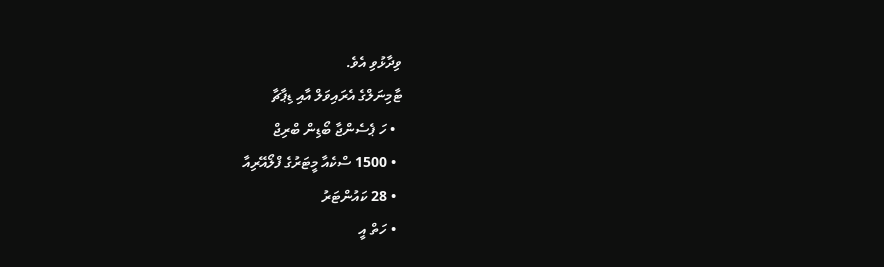ވިދާޅުވި އެވެ.
ޓާމިނަލްގެ އެރައިވަލް އާއި ޑިޕާޗާ
  • ހަ ޕެސެންޖާ ބޯޑިން ބްރިޖް
  • 1500 ސްކެއާ މީޓަރުގެ ފްލޯއޭރިއާ
  • 28 ކައުންޓަރު
  • ހަތް އީ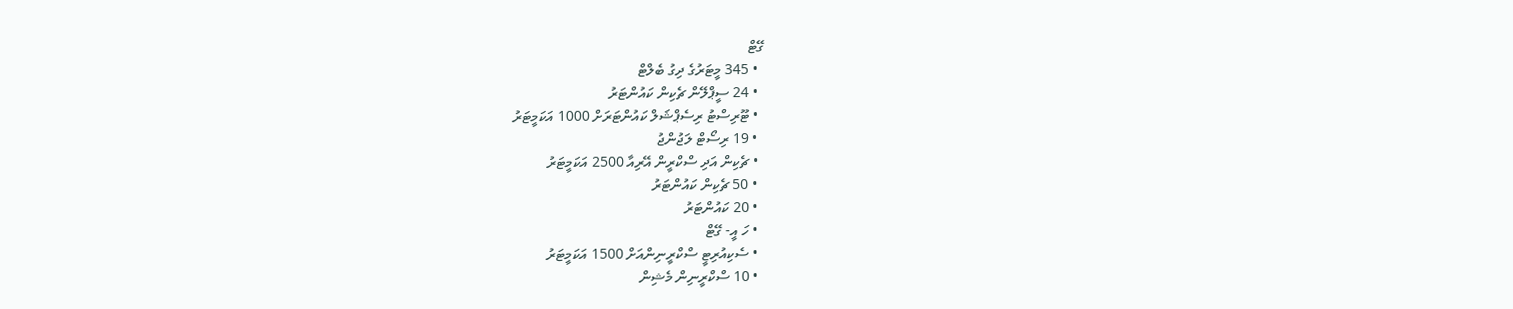ގޭޓް
  • 345 މީޓަރުގެ ދިގު ބެލްޓް
  • 24 ސީޕްލޭން ޗެކިން ކައުންޓަރު
  • ޓޫރިސްޓު ރިސެޕްޝަލް ކައުންޓަރަށް 1000 އަކަމީޓަރު
  • 19 ރިސޯޓް ލަޖުންޖު
  • ޗެކިން އަދި ސްކްރީން އޭރިއާ 2500 އަކަމީޓަރު
  • 50 ޗެކިން ކައުންޓަރު
  • 20 ކައުންޓަރު
  • ހަ އީ- ގޭޓް
  • ސެކިއުރިޓީ ސްކްރީނިންއަށް 1500 އަކަމީޓަރު
  • 10 ސްކްރީނިން މެޝިން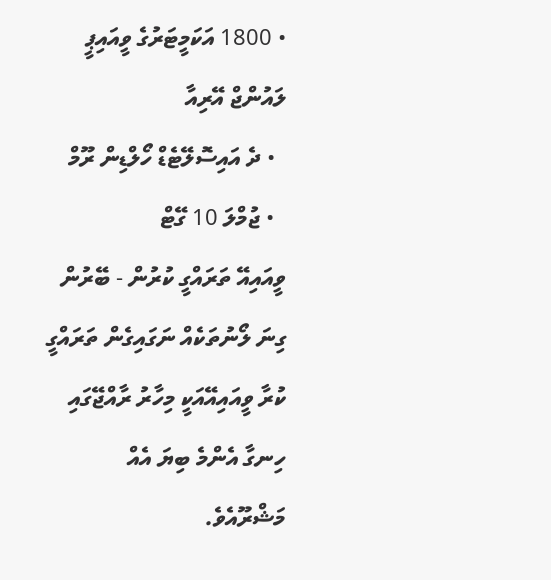• 1800 އަކަމީޓަރުގެ ވީއައިޕީ ލައުންޖް އޭރިއާ
  • ދެ އައިސޮލޭޓެޑް ހޯލްޑިން ރޫމް
  • ޖުމްލަ 10 ގޭޓް
ވީއައިއޭ ތަރައްގީ ކުރުން - ބޭރުން ގިނަ ލޯނުތަކެއް ނަގައިގެން ތަރައްގީ ކުރާ ވީއައިއޭއަކީ މިހާރު ރާއްޖޭގައި ހިނގާ އެންމެ ބިޔަ އެއް މަޝްރޫއެވެ.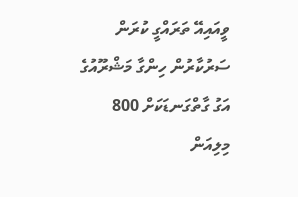ވީއައިއޭ ތަރައްގީ ކުރަން ސަރުކާރުން ހިންގާ މަޝްރޫއުގެ އަގު ގާތްގަނޑަކަށް 800 މިލިއަން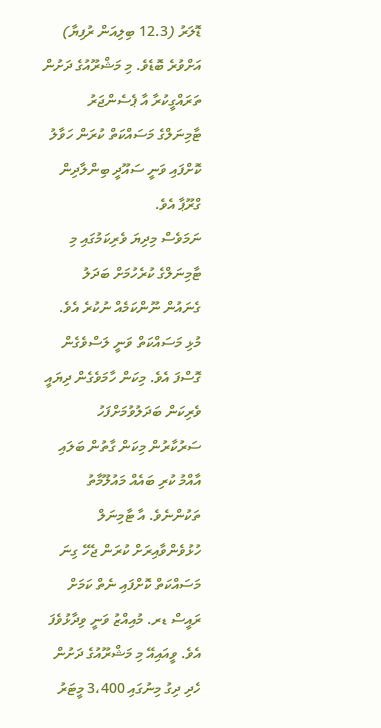ޑޮލަރު (12.3 ބިލިއަން ރުފިޔާ) އަށްވުރެ ބޮޑެވެ. މި މަޝްރޫއުގެ ދަށުން ތަރައްގީކުރާ އާ ޕެސެންޖަރު ޓާމިނަލްގެ މަސައްކަތް ކުރަން ހަވާލު ކޮށްފައި ވަނީ ސައޫދީ ބިންލާދިން ގްރޫޕާ އެވެ.
ނަމަވެސް މިދިޔަ ވެރިކަމުގައި މި ޓާމިނަލްގެ ކުރެހުމަށް ބަދަލު ގެނައުން ނޫންކަމެއް ނުކުރެ އެވެ. މުޅި މަސައްކަތް ވަނީ ލަސްވެގެން ގޮސްފަ އެވެ. މިކަން ހާމަވެގެން ދިޔައީ ވެރިކަން ބަދަލުވުމަށްފަހު ސަރުކާރުން މިކަން ގާތުން ބަލައި އާއްމު ކުރި ބައެއް މައުލޫމާތު ތަކުންނެވެ. އާ ޓާމިނަލް ހުޅުވެންވާއިރަށް ކުރަން ޖެހޭ ގިނަ މަސައްކަތް ކޮށްފައި ނެތް ކަމަށް ރައީސް ޑރ. މުއިއްޒު ވަނީ ވިދާޅުވެފަ އެވެ. ވީއައިއޭ މި މަޝްރޫއުގެ ދަށުން ހެދި ދިގު މިނުގައި 3،400 މީޓަރު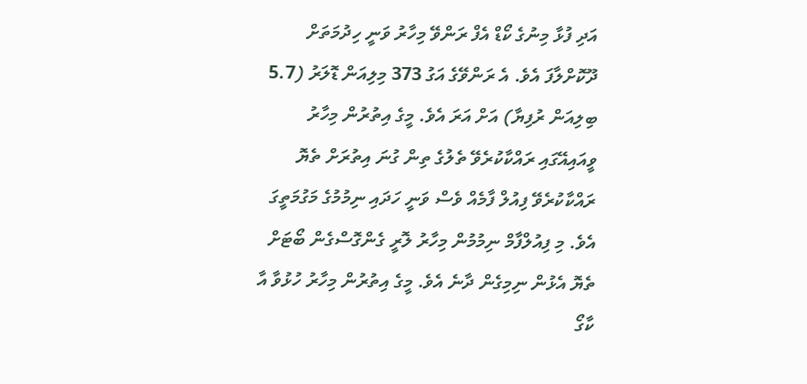އަދި ފުޅާ މިނުގެ ކޯޑް އެފް ރަންވޭ މިހާރު ވަނީ ހިދުމަތަށް ދޫކޮށްލާފަ އެވެ. އެ ރަންވޭގެ އަގު 373 މިލިއަން ޑޮލަރު (5.7 ބިލިއަން ރުފިޔާ) އަށް އަރަ އެވެ. މީގެ އިތުރުން މިހާރު ވީއައިއޭގައި ރައްކާކުރެވޭ ތެލުގެ ތިން ގުނަ އިތުރަށް ތެޔޮ ރައްކާކުރެވޭ ފިއުލް ފާމެއް ވެސް ވަނީ ހަދައި ނިމުމުގެ މަގުމަތީގަ އެވެ. މި ފިއުލްފާމް ނިމުމުން މިހާރު ލޮރީ ގެންގޮސްގެން ބޯޓަށް ތެޔޮ އެޅުން ނިމިގެން ދާނެ އެވެ. މީގެ އިތުރުން މިހާރު ހުޅުވާ އާ ކާގޯ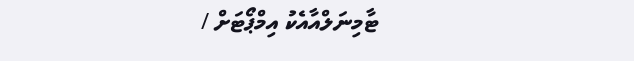ޓާމިނަލްއާއެކު އިމްޕޯޓަށް /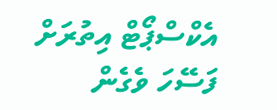އެކްސްޕޯޓް އިތުރަށް ފަސޭހަ ވެގެން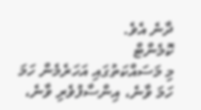ދާނެ އެވެ.
ކޮމެންޓް
މި މަސައްކަތުގައި އަހަރެމެން ހަމަ ހަމަ ވާނެ، އިންސާފުވެރި ވާނެ،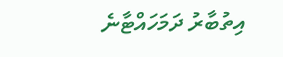އިތުބާރު ދަމަހައްޓާނެ